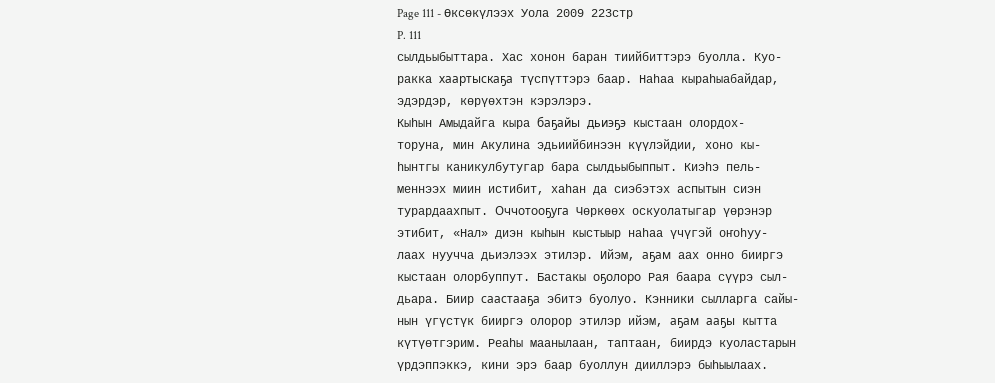Page 111 - Өксөкүлээх Уола 2009 223стр
P. 111
сылдьыбыттара. Хас хонон баран тиийбиттэрэ буолла. Куо-
ракка хаартыскаҕа түспүттэрэ баар. Наһаа кыраһыабайдар,
эдэрдэр, көрүөхтэн кэрэлэрэ.
Кыһын Амыдайга кыра баҕайы дьиэҕэ кыстаан олордох-
торуна, мин Акулина эдьиийбинээн күүлэйдии, хоно кы-
һынтгы каникулбутугар бара сылдьыбыппыт. Киэһэ пель-
меннээх миин истибит, хаһан да сиэбэтэх аспытын сиэн
турардаахпыт. Оччотооҕуга Чөркөөх оскуолатыгар үөрэнэр
этибит, «Нал» диэн кыһын кыстыыр наһаа үчүгэй оҥоһуу-
лаах нуучча дьиэлээх этилэр. Ийэм, аҕам аах онно бииргэ
кыстаан олорбуппут. Бастакы оҕолоро Рая баара сүүрэ сыл-
дьара. Биир саастааҕа эбитэ буолуо. Кэнники сылларга сайы-
нын үгүстүк бииргэ олорор этилэр ийэм, аҕам ааҕы кытта
күтүөтгэрим. Реаһы маанылаан, таптаан, биирдэ куоластарын
үрдэппэккэ, кини эрэ баар буоллун дииллэрэ быһыылаах.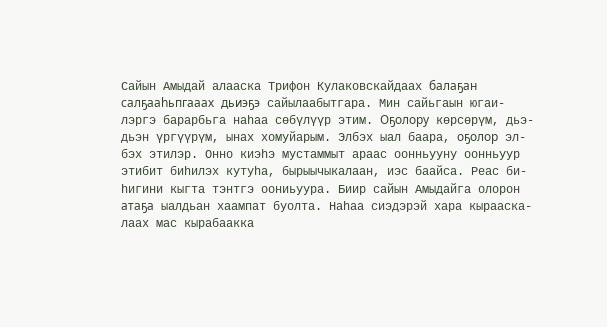Сайын Амыдай алааска Трифон Кулаковскайдаах балаҕан
салҕааһьпгааах дьиэҕэ сайылаабытгара. Мин сайьгаын югаи-
лэргэ барарбьга наһаа сөбүлүүр этим. Оҕолору көрсөрүм, дьэ-
дьэн үргүүрүм, ынах хомуйарым. Элбэх ыал баара, оҕолор эл-
бэх этилэр. Онно киэһэ мустаммыт араас оонньууну оонньуур
этибит биһилэх кутуһа, бырыычыкалаан, иэс баайса. Реас би-
һигини кыгта тэнтгэ оониьуура. Биир сайын Амыдайга олорон
атаҕа ыалдьан хаампат буолта. Наһаа сиэдэрэй хара кырааска-
лаах мас кырабаакка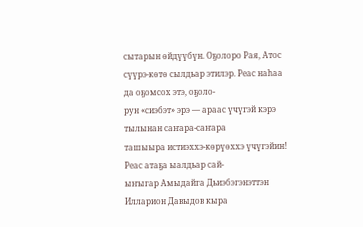сытарын өйдүүбүн. Оҕолоро Рая, Атос
сүүрэ-көтө сылдьар этилэр. Реас наһаа да оҕомсох этэ, оҕоло-
рун «сиэбэт» эрэ — араас үчүгэй кэрэ тылынан саҥара-саҥара
ташыыра истиэххэ-көрүөххэ үчүгэйин! Реас атаҕа ыалдьар сай-
ыҥыгар Амыдайга Дьиэбэгэнэттэн Илларион Давыдов кыра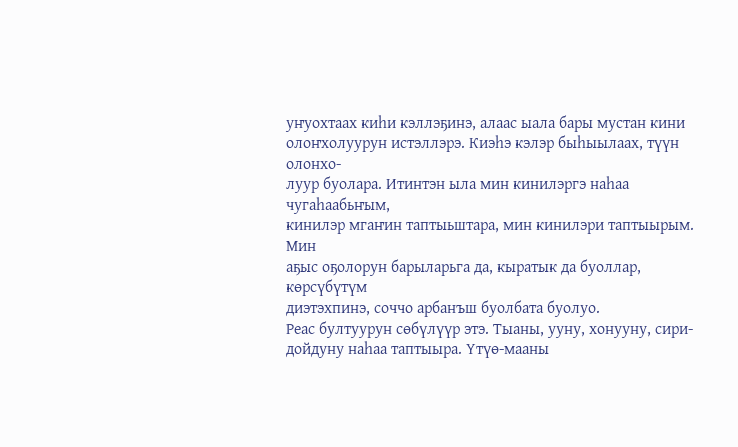уҥуохтаах киһи кэллэҕинэ, алаас ыала бары мустан кини
олоҥхолуурун истэллэрэ. Киэһэ кэлэр быһыылаах, түүн олонхо-
луур буолара. Итинтэн ыла мин кинилэргэ наһаа чугаһаабьҥым,
кинилэр мгаҥин таптыьштара, мин кинилэри таптыырым. Мин
аҕыс оҕолорун барыларьга да, кыратык да буоллар, көрсүбүтүм
диэтэхпинэ, соччо арбанъш буолбата буолуо.
Реас бултуурун сөбүлүүр этэ. Тыаны, ууну, хонууну, сири-
дойдуну наһаа таптыыра. Үтүө-мааны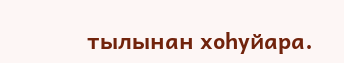тылынан хоһуйара.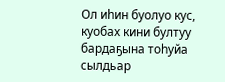Ол иһин буолуо кус, куобах кини бултуу бардаҕына тоһуйа
сылдьар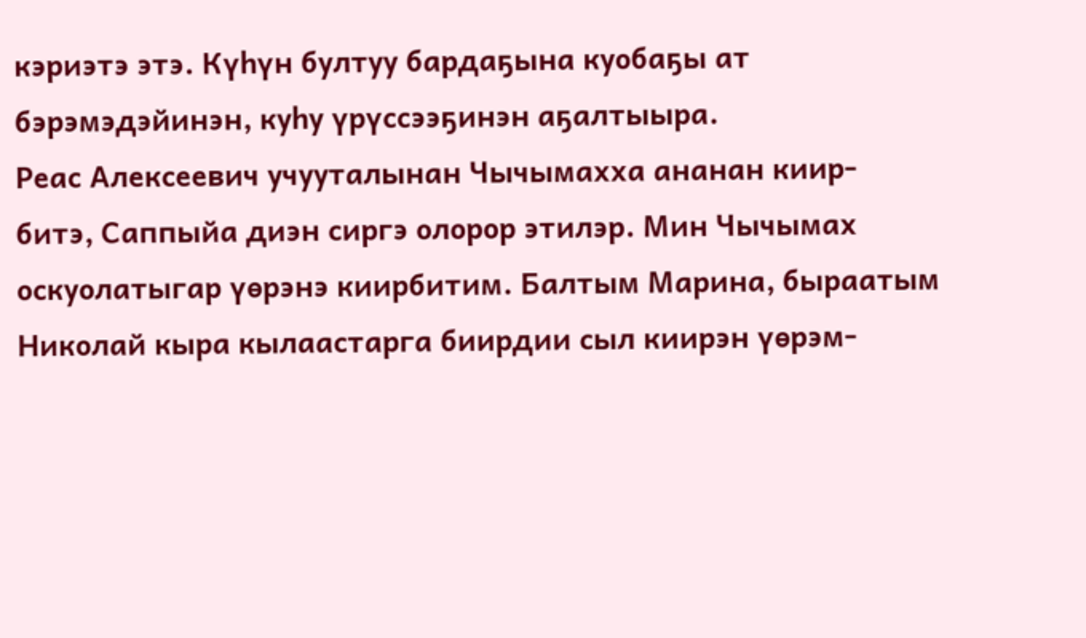кэриэтэ этэ. Күһүн бултуу бардаҕына куобаҕы ат
бэрэмэдэйинэн, куһу үрүссээҕинэн аҕалтыыра.
Реас Алексеевич учууталынан Чычымахха ананан киир-
битэ, Саппыйа диэн сиргэ олорор этилэр. Мин Чычымах
оскуолатыгар үөрэнэ киирбитим. Балтым Марина, быраатым
Николай кыра кылаастарга биирдии сыл киирэн үөрэм-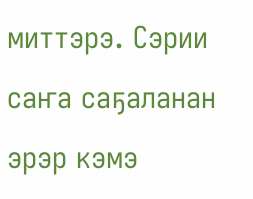миттэрэ. Сэрии саҥа саҕаланан эрэр кэмэ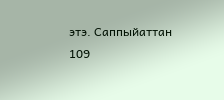этэ. Саппыйаттан
109